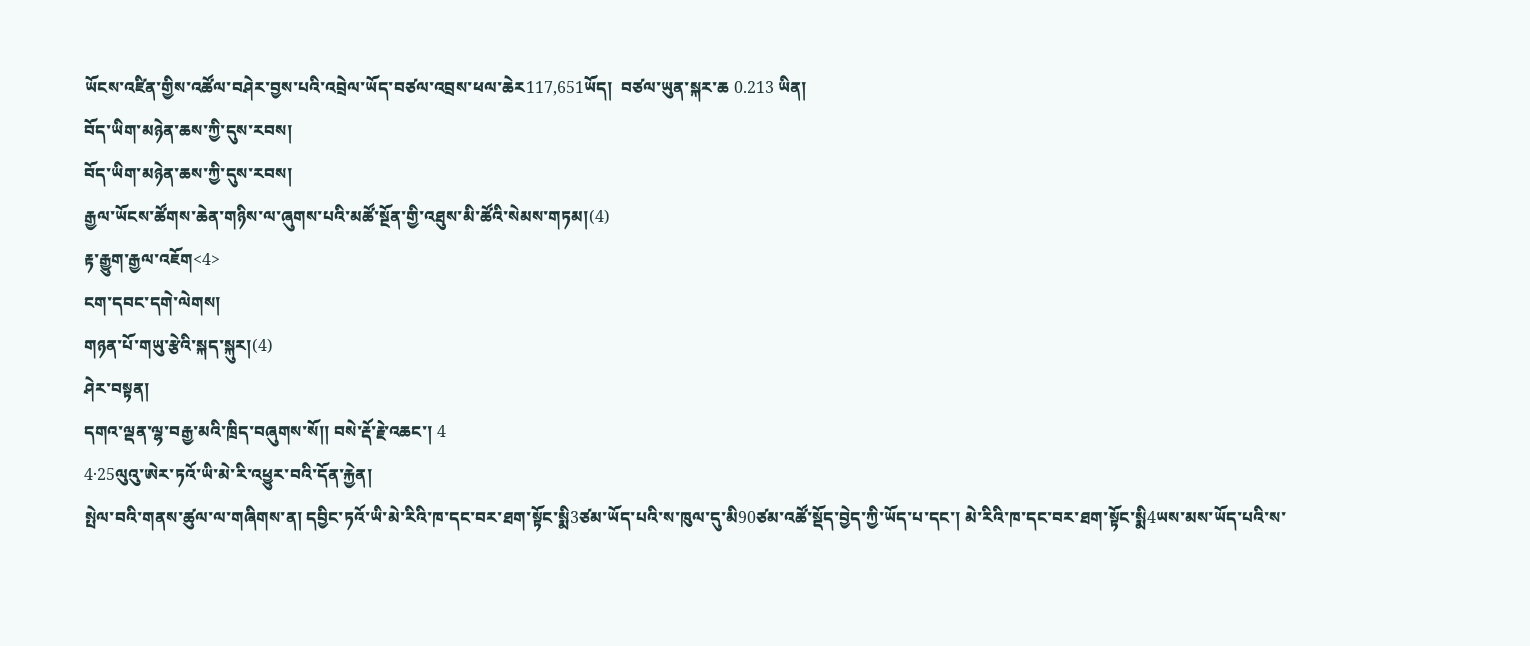ཡོངས་འཛིན་གྱིས་འཚོལ་བཤེར་བྱས་པའི་འབྲེལ་ཡོད་བཙལ་འབྲས་ཕལ་ཆེར117,651ཡོད།  བཙལ་ཡུན་སྐར་ཆ 0.213 ཡིན།
བོད་ཡིག་མཉེན་ཆས་ཀྱི་དུས་རབས།
བོད་ཡིག་མཉེན་ཆས་ཀྱི་དུས་རབས།
རྒྱལ་ཡོངས་ཚོགས་ཆེན་གཉིས་ལ་ཞུགས་པའི་མཚོ་སྔོན་གྱི་འཐུས་མི་ཚོའི་སེམས་གཏམ།(4)
རྟ་རྒྱུག་རྒྱལ་འཇོག<4>
ངག་དབང་དགེ་ལེགས།
གཉན་པོ་གཡུ་རྩེའི་སྐད་སྐུར།(4)
ཤེར་བསྟན།
དགའ་ལྡན་ལྷ་བརྒྱ་མའི་ཁྲིད་བཞུགས་སོ།། བསེ་རྡོ་རྗེ་འཆང་། 4
4·25ལུའུ་ཨེར་ཏའོ་ཡི་མེ་རི་འཕྱུར་བའི་དོན་རྐྱེན།
སྤེལ་བའི་གནས་ཚུལ་ལ་གཞིགས་ན། དབྱིང་ཏའོ་ཡི་མེ་རིའི་ཁ་དང་བར་ཐག་སྟོང་སྨི3ཙམ་ཡོད་པའི་ས་ཁུལ་དུ་མི90ཙམ་འཚོ་སྡོད་བྱེད་ཀྱི་ཡོད་པ་དང་། མེ་རིའི་ཁ་དང་བར་ཐག་སྟོང་སྨི4ཡས་མས་ཡོད་པའི་ས་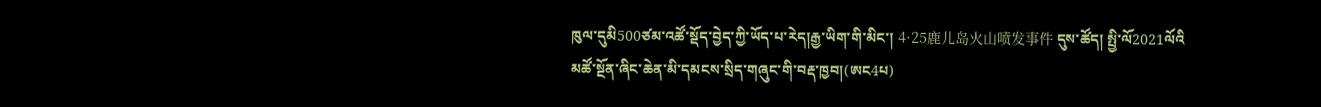ཁུལ་དུམི500ཙམ་འཚོ་སྡོད་བྱེད་ཀྱི་ཡོད་པ་རེད།རྒྱ་ཡིག་གི་མིང་། 4·25鹿儿岛火山喷发事件 དུས་ཚོད། སྤྱི་ལོ2021ལོའི
མཚོ་སྔོན་ཞིང་ཆེན་མི་དམངས་སྲིད་གཞུང་གི་བརྡ་ཁྱབ།(ཨང4པ)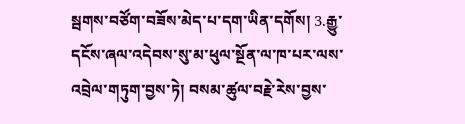སྦགས་བཙོག་བཟོས་མེད་པ་དག་ཡིན་དགོས། 3.རྒྱུ་དངོས་ཞལ་འདེབས་སུ་མ་ཕུལ་སྔོན་ལ་ཁ་པར་ལས་འབྲེལ་གཏུག་བྱས་ཏེ། བསམ་ཚུལ་བརྗེ་རེས་བྱས་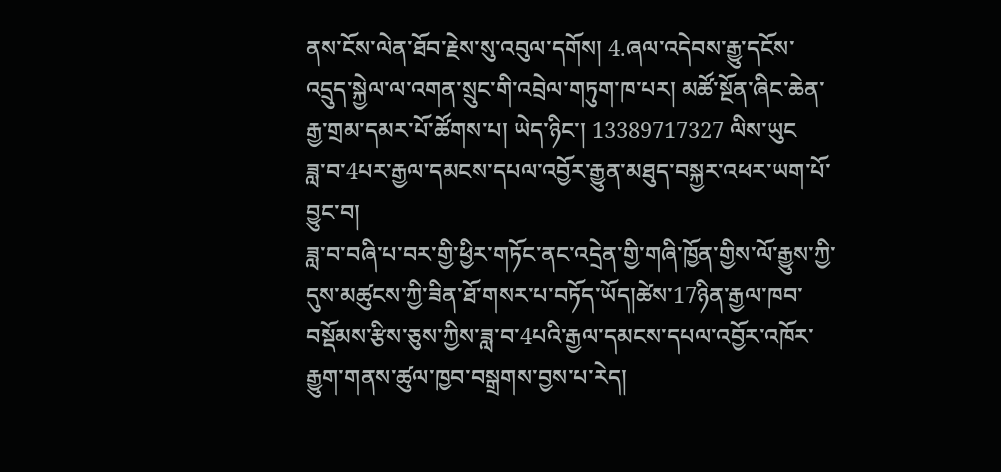ནས་ངོས་ལེན་ཐོབ་རྗེས་སུ་འབུལ་དགོས། 4.ཞལ་འདེབས་རྒྱུ་དངོས་འདྲུད་སྐྱེལ་ལ་འགན་སྲུང་གི་འབྲེལ་གཏུག་ཁ་པར། མཚོ་སྔོན་ཞིང་ཆེན་རྒྱ་གྲམ་དམར་པོ་ཚོགས་པ། ཡེད་ཉིང་། 13389717327 ལིས་ཡུང
ཟླ་བ་4པར་རྒྱལ་དམངས་དཔལ་འབྱོར་རྒྱུན་མཐུད་བསྐྱར་འཕར་ཡག་པོ་བྱུང་བ།
ཟླ་བ་བཞི་པ་བར་གྱི་ཕྱིར་གཏོང་ནང་འདྲེན་གྱི་གཞི་ཁྱོན་གྱིས་ལོ་རྒྱུས་ཀྱི་དུས་མཚུངས་ཀྱི་ཟིན་ཐོ་གསར་པ་བཏོད་ཡོད།ཚེས་17ཉིན་རྒྱལ་ཁབ་བསྡོམས་རྩིས་ཅུས་ཀྱིས་ཟླ་བ་4པའི་རྒྱལ་དམངས་དཔལ་འབྱོར་འཁོར་རྒྱུག་གནས་ཚུལ་ཁྱབ་བསྒྲགས་བྱས་པ་རེད།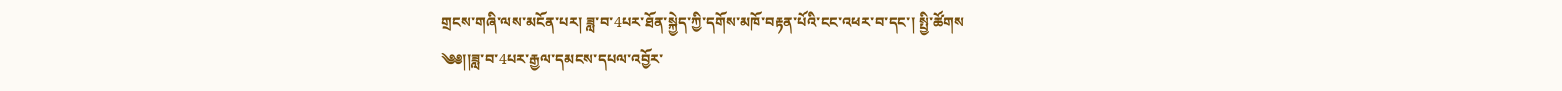གྲངས་གཞི་ལས་མངོན་པར། ཟླ་བ་4པར་ཐོན་སྐྱེད་ཀྱི་དགོས་མཁོ་བརྟན་པོའི་ངང་འཕར་བ་དང་། སྤྱི་ཚོགས
༄༅།།ཟླ་བ་4པར་རྒྱལ་དམངས་དཔལ་འབྱོར་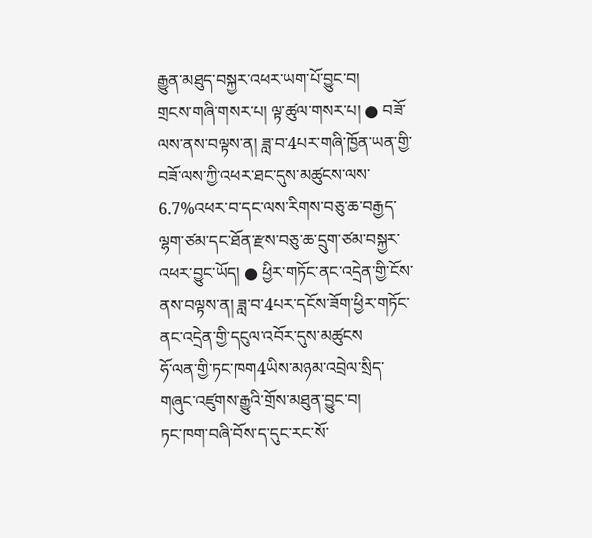རྒྱུན་མཐུད་བསྐྱར་འཕར་ཡག་པོ་བྱུང་བ།
གྲངས་གཞི་གསར་པ། ལྟ་ཚུལ་གསར་པ། ● བཟོ་ལས་ནས་བལྟས་ན། ཟླ་བ་4པར་གཞི་ཁྱོན་ཡན་གྱི་བཟོ་ལས་ཀྱི་འཕར་ཐང་དུས་མཚུངས་ལས་6.7%འཕར་བ་དང་ལས་རིགས་བཅུ་ཆ་བརྒྱད་ལྷག་ཙམ་དང་ཐོན་རྫས་བཅུ་ཆ་དྲུག་ཙམ་བསྐྱར་འཕར་བྱུང་ཡོད། ● ཕྱིར་གཏོང་ནང་འདྲེན་གྱི་ངོས་ནས་བལྟས་ན། ཟླ་བ་4པར་དངོས་ཟོག་ཕྱིར་གཏོང་ནང་འདྲེན་གྱི་དངུལ་འབོར་དུས་མཚུངས
ཧོ་ལན་གྱི་ཏང་ཁག4ཡིས་མཉམ་འབྲེལ་སྲིད་གཞུང་འཛུགས་རྒྱུའི་གྲོས་མཐུན་བྱུང་བ།
ཏང་ཁག་བཞི་བོས་ད་དུང་རང་སོ་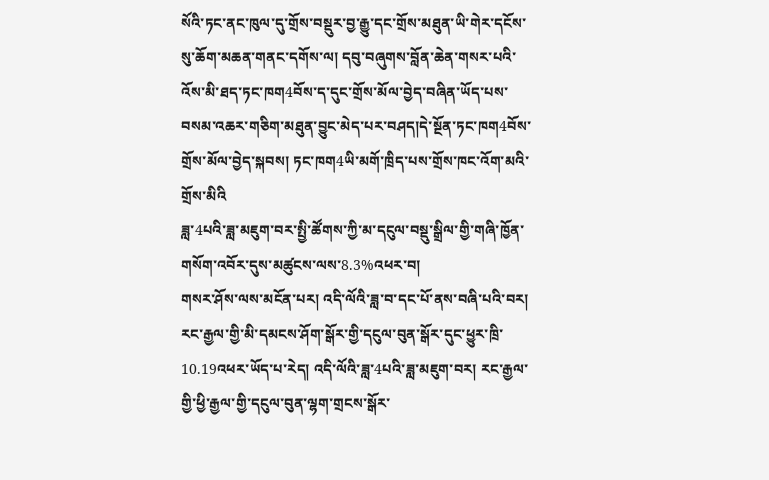སོའི་ཏང་ནང་ཁུལ་དུ་གྲོས་བསྡུར་བྱ་རྒྱུ་དང་གྲོས་མཐུན་ཡི་གེར་དངོས་སུ་ཆོག་མཆན་གནང་དགོས་ལ། དབུ་བཞུགས་བློན་ཆེན་གསར་པའི་འོས་མི་ཐད་ཏང་ཁག4བོས་ད་དུང་གྲོས་མོལ་བྱེད་བཞིན་ཡོད་པས་བསམ་འཆར་གཅིག་མཐུན་བྱུང་མེད་པར་བཤད།དེ་སྔོན་ཏང་ཁག4བོས་གྲོས་མོལ་བྱེད་སྐབས། ཏང་ཁག4ཡི་མགོ་ཁྲིད་པས་གྲོས་ཁང་འོག་མའི་གྲོས་མིའི
ཟླ་4པའི་ཟླ་མཇུག་བར་སྤྱི་ཚོགས་ཀྱི་མ་དངུལ་བསྡུ་སྒྲིལ་གྱི་གཞི་ཁྱོན་གསོག་འབོར་དུས་མཚུངས་ལས་8.3%འཕར་བ།
གསར་ཤོས་ལས་མངོན་པར། འདི་ལོའི་ཟླ་བ་དང་པོ་ནས་བཞི་པའི་བར། རང་རྒྱལ་གྱི་མི་དམངས་ཤོག་སྒོར་གྱི་དངུལ་བུན་སྒོར་དུང་ཕྱུར་ཁྲི་10.19འཕར་ཡོད་པ་རེད། འདི་ལོའི་ཟླ་4པའི་ཟླ་མཇུག་བར། རང་རྒྱལ་གྱི་ཕྱི་རྒྱལ་གྱི་དངུལ་བུན་ལྷག་གྲངས་སྒོར་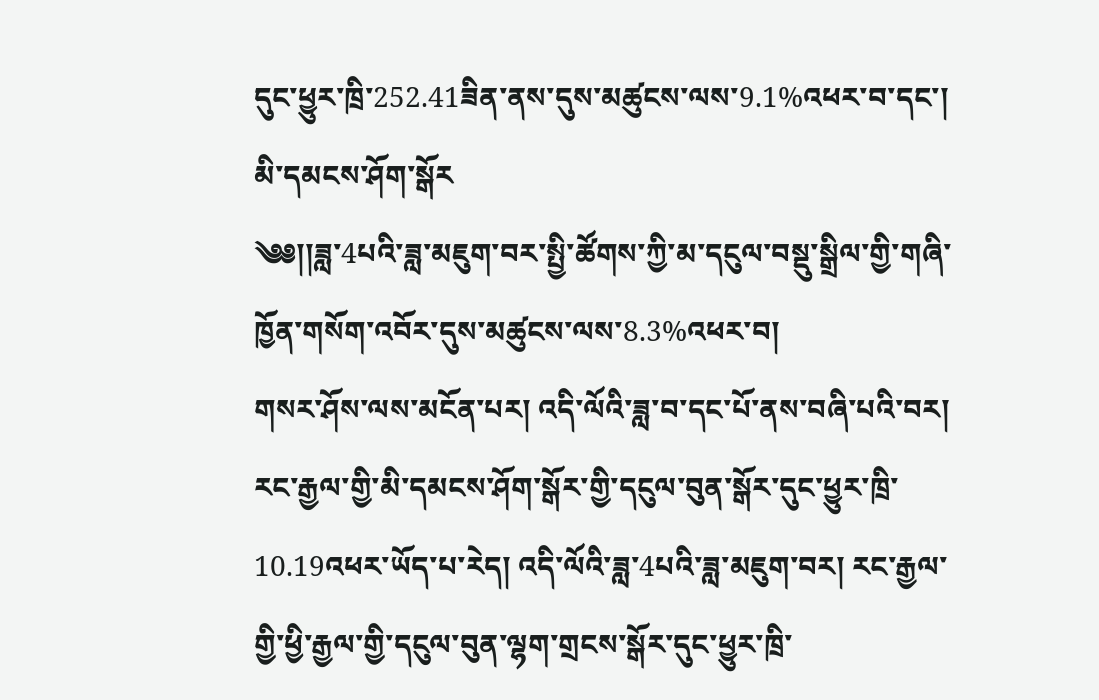དུང་ཕྱུར་ཁྲི་252.41ཟིན་ནས་དུས་མཚུངས་ལས་9.1%འཕར་བ་དང་། མི་དམངས་ཤོག་སྒོར
༄༅།།ཟླ་4པའི་ཟླ་མཇུག་བར་སྤྱི་ཚོགས་ཀྱི་མ་དངུལ་བསྡུ་སྒྲིལ་གྱི་གཞི་ཁྱོན་གསོག་འབོར་དུས་མཚུངས་ལས་8.3%འཕར་བ།
གསར་ཤོས་ལས་མངོན་པར། འདི་ལོའི་ཟླ་བ་དང་པོ་ནས་བཞི་པའི་བར། རང་རྒྱལ་གྱི་མི་དམངས་ཤོག་སྒོར་གྱི་དངུལ་བུན་སྒོར་དུང་ཕྱུར་ཁྲི་10.19འཕར་ཡོད་པ་རེད། འདི་ལོའི་ཟླ་4པའི་ཟླ་མཇུག་བར། རང་རྒྱལ་གྱི་ཕྱི་རྒྱལ་གྱི་དངུལ་བུན་ལྷག་གྲངས་སྒོར་དུང་ཕྱུར་ཁྲི་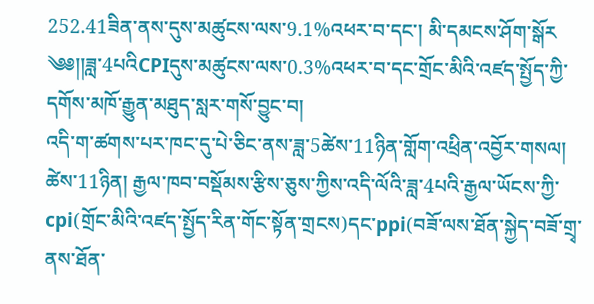252.41ཟིན་ནས་དུས་མཚུངས་ལས་9.1%འཕར་བ་དང་། མི་དམངས་ཤོག་སྒོར
༄༅།།ཟླ་4པའིCPIདུས་མཚུངས་ལས་0.3%འཕར་བ་དང་གྲོང་མིའི་འཛད་སྤྱོད་ཀྱི་དགོས་མཁོ་རྒྱུན་མཐུད་སླར་གསོ་བྱུང་བ།
འདི་ག་ཚགས་པར་ཁང་དུ་པེ་ཅིང་ནས་ཟླ་5ཚེས་11ཉིན་གློག་འཕྲིན་འབྱོར་གསལ། ཚེས་11ཉིན། རྒྱལ་ཁབ་བསྡོམས་རྩིས་ཅུས་ཀྱིས་འདི་ལོའི་ཟླ་4པའི་རྒྱལ་ཡོངས་ཀྱི་cpi(གྲོང་མིའི་འཛད་སྤྱོད་རིན་གོང་སྟོན་གྲངས)དང་ppi(བཟོ་ལས་ཐོན་སྐྱེད་བཟོ་གྲྭ་ནས་ཐོན་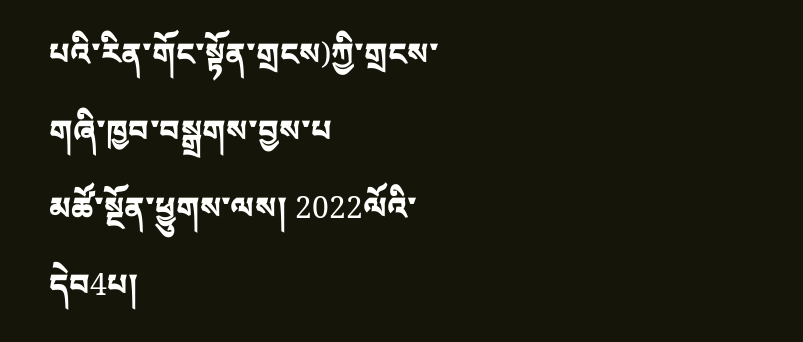པའི་རིན་གོང་སྟོན་གྲངས)ཀྱི་གྲངས་གཞི་ཁྱབ་བསྒྲགས་བྱས་པ
མཚོ་སྔོན་ཕྱུགས་ལས། 2022ལོའི་དེབ4པ།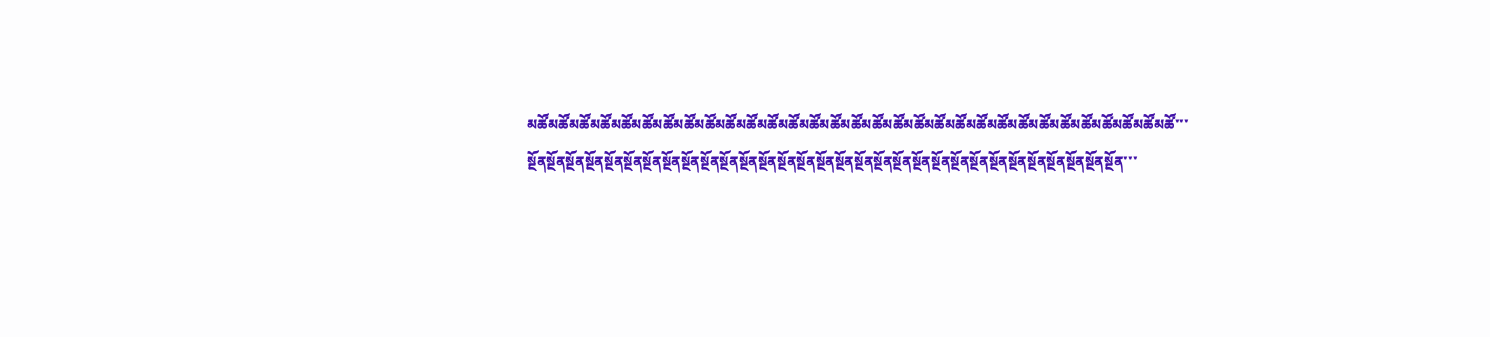མཚོམཚོམཚོམཚོམཚོམཚོམཚོམཚོམཚོམཚོམཚོམཚོམཚོམཚོམཚོམཚོམཚོམཚོམཚོམཚོམཚོམཚོམཚོམཚོམཚོམཚོམཚོམཚོམཚོམཚོམཚོ་་་སྔོནསྔོནསྔོནསྔོནསྔོནསྔོནསྔོནསྔོནསྔོནསྔོནསྔོནསྔོནསྔོནསྔོནསྔོནསྔོནསྔོནསྔོནསྔོནསྔོནསྔོནསྔོནསྔོནསྔོནསྔོནསྔོནསྔོནསྔོནསྔོནསྔོནསྔོན་་་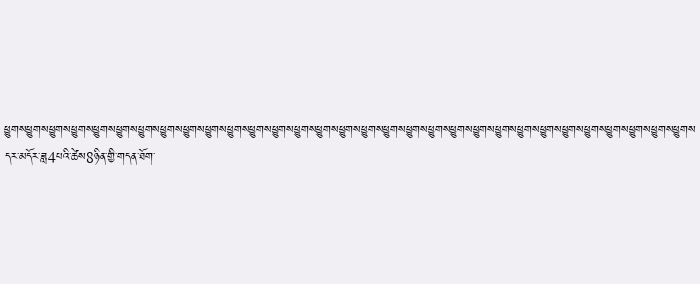ཕྱུགསཕྱུགསཕྱུགསཕྱུགསཕྱུགསཕྱུགསཕྱུགསཕྱུགསཕྱུགསཕྱུགསཕྱུགསཕྱུགསཕྱུགསཕྱུགསཕྱུགསཕྱུགསཕྱུགསཕྱུགསཕྱུགསཕྱུགསཕྱུགསཕྱུགསཕྱུགསཕྱུགསཕྱུགསཕྱུགསཕྱུགསཕྱུགསཕྱུགསཕྱུགསཕྱུགས
དར་མདོར་ཟླ4པའི་ཚེས8ཉིན་གྱི་གདན་ཐོག་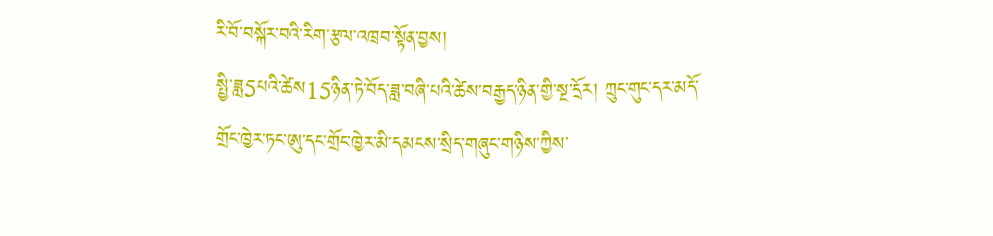རི་བོ་བསྐོར་བའི་རིག་རྩལ་འཁྲབ་སྟོན་བྱས།
སྤྱི་ཟླ5པའི་ཚེས15ཉིན་ཏེ་བོད་ཟླ་བཞི་པའི་ཚེས་བརྒྱད་ཉིན་གྱི་སྔ་དྲོར། ཀྲུང་གུང་དར་མདོ་གྲོང་ཁྱེར་ཏང་ཨུ་དང་གྲོང་ཁྱེར་མི་དམངས་སྲིད་གཞུང་གཉིས་ཀྱིས་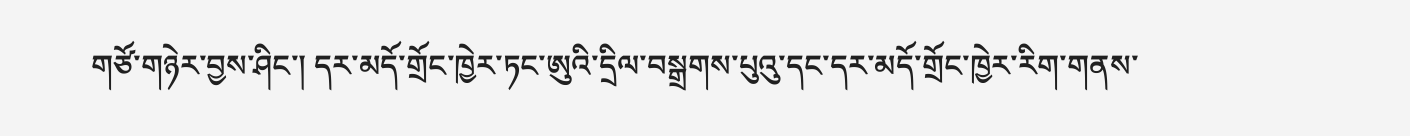གཙོ་གཉེར་བྱས་ཤིང་། དར་མདོ་གྲོང་ཁྱེར་ཏང་ཨུའི་དྲིལ་བསྒྲགས་པུའུ་དང་དར་མདོ་གྲོང་ཁྱེར་རིག་གནས་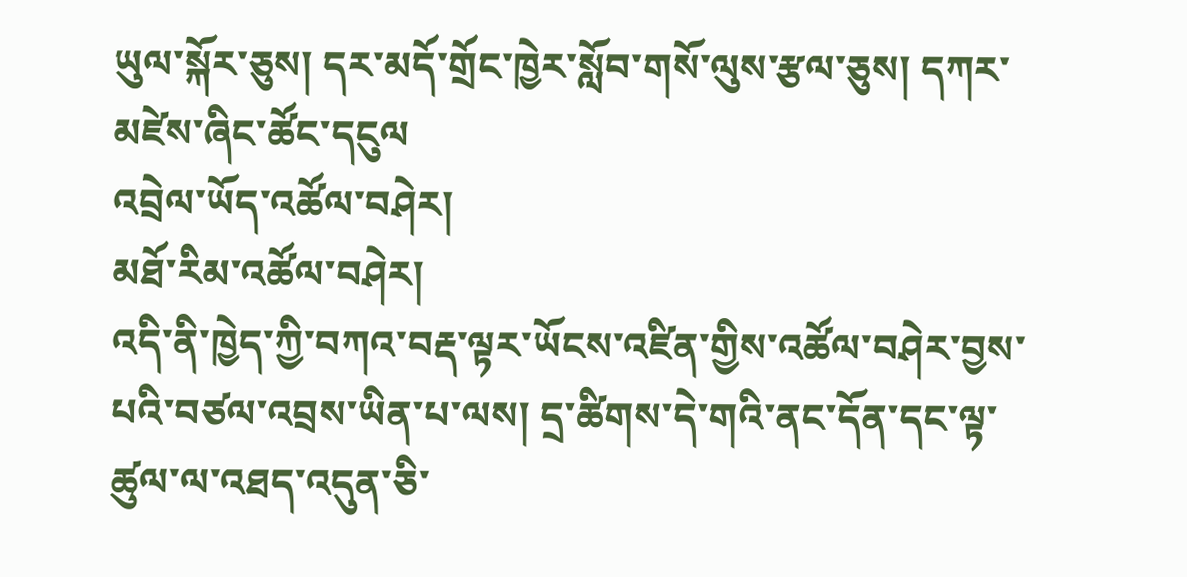ཡུལ་སྐོར་ཅུས། དར་མདོ་གྲོང་ཁྱེར་སློབ་གསོ་ལུས་རྩལ་ཅུས། དཀར་མཛེས་ཞིང་ཚོང་དངུལ
འབྲེལ་ཡོད་འཚོལ་བཤེར།
མཐོ་རིམ་འཚོལ་བཤེར།
འདི་ནི་ཁྱེད་ཀྱི་བཀའ་བརྡ་ལྟར་ཡོངས་འཛིན་གྱིས་འཚོལ་བཤེར་བྱས་པའི་བཙལ་འབྲས་ཡིན་པ་ལས། དྲ་ཚིགས་དེ་གའི་ནང་དོན་དང་ལྟ་ཚུལ་ལ་འཐད་འདུན་ཅི་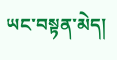ཡང་བསྟན་མེད།